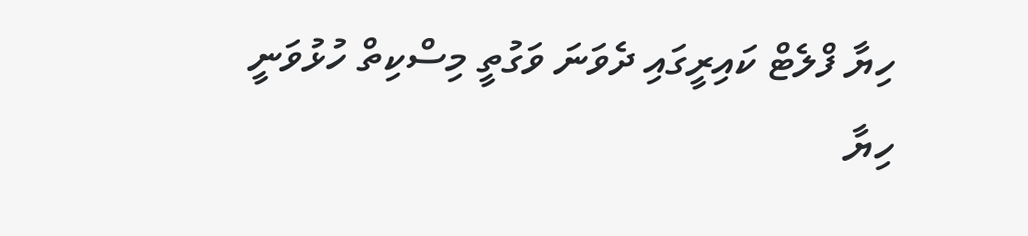ހިޔާ ފްލެޓް ކައިރީގައި ދެވަނަ ވަގުތީ މިސްކިތް ހުޅުވަނީ
ހިޔާ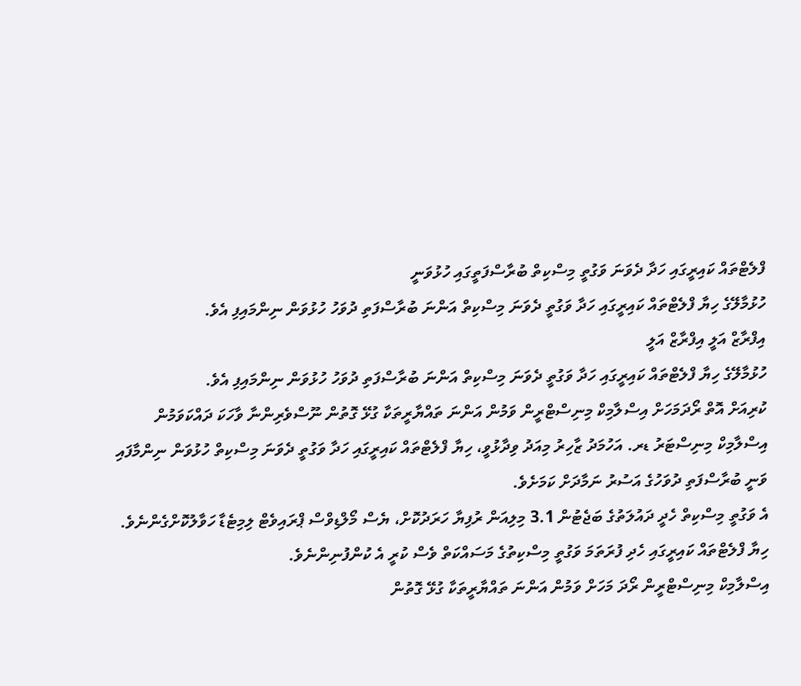ފްލެޓްތައް ކައިރީގައި ހަދާ ދެވަނަ ވަގުތީ މިސްކިތް ބުރާސްފަތީގައި ހުޅުވަނީ
ހުޅުމާލޭގެ ހިޔާ ފްލެޓްތައް ކައިރީގައި ހަދާ ވަގުތީ ދެވަނަ މިސްކިތް އަންނަ ބުރާސްފަތި ދުވަހު ހުޅުވަން ނިންމައިފި އެވެ.
އިފްރާޒް އަލީ އިފްރާޒް އަލީ
ހުޅުމާލޭގެ ހިޔާ ފްލެޓްތައް ކައިރީގައި ހަދާ ވަގުތީ ދެވަނަ މިސްކިތް އަންނަ ބުރާސްފަތި ދުވަހު ހުޅުވަން ނިންމައިފި އެވެ.
ކުރިއަށް އޮތް ރޯދަމަހަށް އިސްލާމިކް މިނިސްޓްރީން ވަމުން އަންނަ ތައްޔާރީތަކާ ގުޅޭ ގޮތުން ނޫސްވެރިންނާ ވާހަކަ ދައްކަވަމުން އިސްލާމިކް މިނިސްޓަރު ޑރ. އަހުމަދު ޒާހިރު މިއަދު ވިދާޅުވީ، ހިޔާ ފްލެޓްތައް ކައިރީގައި ހަދާ ވަގުތީ ދެވަނަ މިސްކިތް ހުޅުވަން ނިންމާފައި ވަނީ ބުރާސްފަތި ދުވަހުގެ އަސުރު ނަމާދަށް ކަމަށެވެ.
އެ ވަގުތީ މިސްކިތް ހެދީ ދައުލަތުގެ ބަޖެޓުން 3.1 މިލިއަން ރުފިޔާ ހަރަދުކޮށް، ޔެސް މޯލްޑިވްސް ޕްރައިވެޓް ލިމިޓެޑާ ހަވާލުކޮށްގެންނެވެ. ހިޔާ ފްލެޓްތައް ކައިރީގައި ހެދި ފުރަތަމަ ވަގުތީ މިސްކިތުގެ މަސައްކަތް ވެސް ކުރީ އެ ކުންފުނިންނެވެ.
އިސްލާމިކް މިނިސްޓްރީން ރޯދަ މަހަށް ވަމުން އަންނަ ތައްޔާރީތަކާ ގުޅޭ ގޮތުން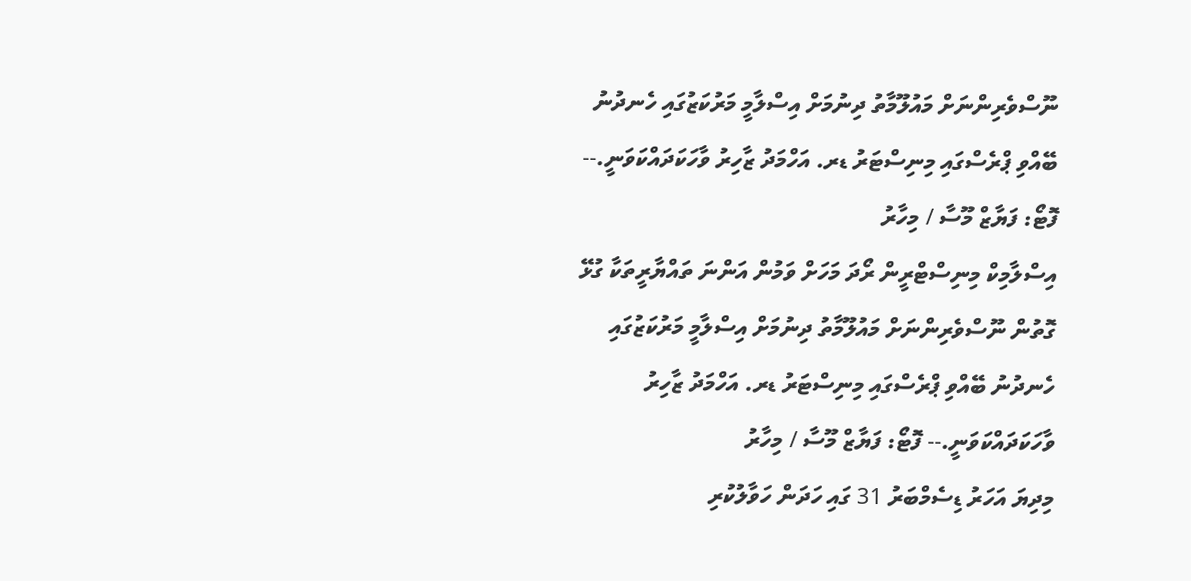ނޫސްވެރިންނަށް މައުލޫމާތު ދިނުމަށް އިސްލާމީ މަރުކަޒުގައި ހެނދުނު ބޭއްވި ޕްރެސްގައި މިނިސްޓަރު ޑރ. އަހްމަދު ޒާހިރު ވާހަކަދައްކަވަނީ.-- ފޮޓޯ: ފަޔާޒް މޫސާ / މިހާރު
އިސްލާމިކް މިނިސްޓްރީން ރޯދަ މަހަށް ވަމުން އަންނަ ތައްޔާރީތަކާ ގުޅޭ ގޮތުން ނޫސްވެރިންނަށް މައުލޫމާތު ދިނުމަށް އިސްލާމީ މަރުކަޒުގައި ހެނދުނު ބޭއްވި ޕްރެސްގައި މިނިސްޓަރު ޑރ. އަހްމަދު ޒާހިރު ވާހަކަދައްކަވަނީ.-- ފޮޓޯ: ފަޔާޒް މޫސާ / މިހާރު
މިދިޔަ އަހަރު ޑިސެމްބަރު 31 ގައި ހަދަން ހަވާލުކުރި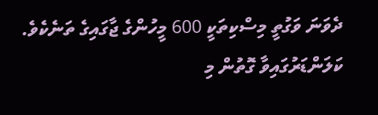ދެވަނަ ވަގުތީ މިސްކިތަކީ 600 މީހުންގެ ޖާގައިގެ ތަނެކެވެ.
ކަލަންޑަރުގައިވާ ގޮތުން މި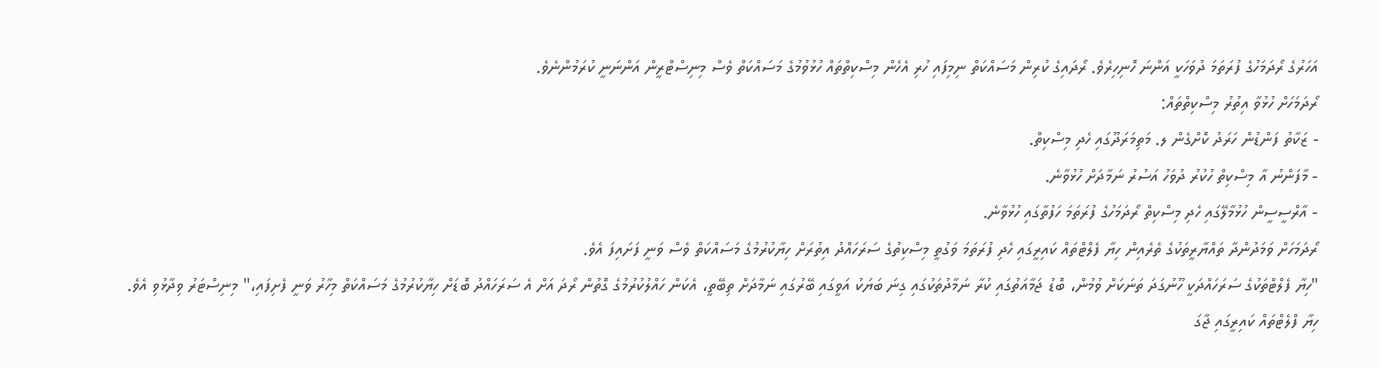އަހަރުގެ ރޯދަމަހުގެ ފުރަތަމަ ދުވަހަކީ އަންނަ ހޮނިހިރެވެ. ރޯދައިގެ ކުރިން މަސައްކަތް ނިމިފައި ހުރި އެހެން މިސްކިތްތައް ހުޅުވުމުގެ މަސައްކަތް ވެސް މިނިސްޓްރީން އަންނަނީ ކުރަމުންނެވެ.
ރޯދަމަހަށް ހުޅުވާ އިތުރު މިސްކިތްތައް:
- ޒަކާތު ފަންޑުން ހަރަދު ކޮށްގެން ލ. މަތިމަރަދޫގައި ހެދި މިސްކިތް.
- މާފަންނު އާ މިސްކިތް ހުކުރު ދުވަހު އަސުރު ނަމާދަށް ހުޅުވާނެ.
- އާރްސީސީން ހުޅުމާލޭގައި ހެދި މިސްކިތް ރޯދަމަހުގެ ފުރަތަމަ ހަފުތާގައި ހުޅުވާނެ.
ރޯދަމަހަށް ވަމަދުންދާ ތައްޔާރީތަކުގެ ތެރެއިން ހިޔާ ފެލްޓްތައް ކައިރީގައި ހެދި ފުރަތަމަ ވަގުތީ މިސްކިތުގެ ސަރަހައްދު އިތުރަށް ހިޔާކުރުމުގެ މަސައްކަތް ވެސް ވަނީ ފަށައިފަ އެވެ.
"ހިޔާ ފެލްޓްތަކުގެ ސަރަހައްދަކީ ހޫނުގަދަ ތަނަކަށް ވުމުން، ބޮޑު ޖަމާއަތުގައި ކުރާ ނަމާދުތަކުގައި ގިނަ ބަޔަކު އަވީގައި ބޭރުގައި ނަމާދަށް ތިބޭތީ، އެކަން ހައްލުކުރުމުގެ ގޮތުން ރޯދަ އަށް އެ ސަރަހައްދު ބޮޑަށް ހިޔާކުރުމުގެ މަސައްކަތް މިހާރު ވަނީ ފެށިފައި،" މިނިސްޓަރު ވިދާޅުވި އެވެ.
ހިޔާ ފްލެޓްތައް ކައިރީގައި ޖާގަ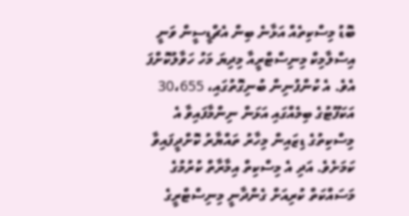ބޮޑު މިސްކިތެއް އަޅާނެ ބިން އެޗްޑީސީން ވަނީ އިސްލާމިކް މިނިސްޓްރީއާ މިދިޔަ މަހު ހަވާލުކޮށްފަ އެވެ. އެ ކުންފުނިން ބުނިގޮތުގައި، 30،655 އަކަފޫޓުގެ ބިމެއްގައި އަޅަން ނިންމާފައިވާ އެ މިސްކިތުގެ ޑިޒައިން މިހާރު ތައްޔާރު ކޮށްދީފައިވާ ކަމަށެވެ. އަދި އެ މިސްކިތް އިމާރާތް ކުރުމުގެ މަސައްކަތް ކުރިއަށް ގެންދާނީ މިނިސްޓްރީގެ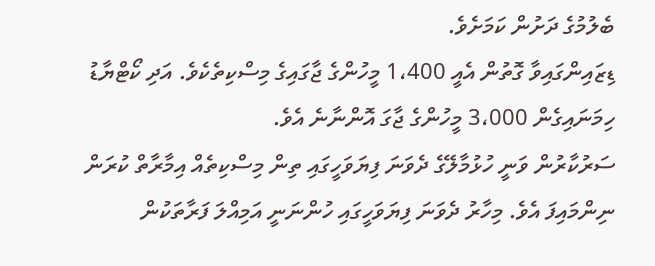ބެލުމުގެ ދަށުން ކަމަށެވެ.
ޑިޒައިންގައިވާ ގޮތުން އެއީ 1،400 މީހުންގެ ޖާގައިގެ މިސްކިތެކެވެ. އަދި ކޯޓްޔާޑު ހިމަނައިގެން 3،000 މީހުންގެ ޖާގަ އޮންނާނެ އެވެ.
ސަރުކާރުން ވަނީ ހުޅުމާލޭގެ ދެވަނަ ފިޔަވަހީގައި ތިން މިސްކިތެއް އިމާރާތް ކުރަން ނިންމައިފަ އެވެ. މިހާރު ދެވަނަ ފިޔަވަހީގައި ހުންނަނީ އަމިއްލަ ފަރާތަކުން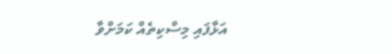އަޅާފައި މިސްކިތެއް ކަމަށްވާ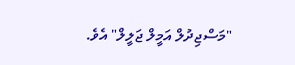"މަސްޖިދުލް އަމީލް ޖަލީލް" އެވެ.